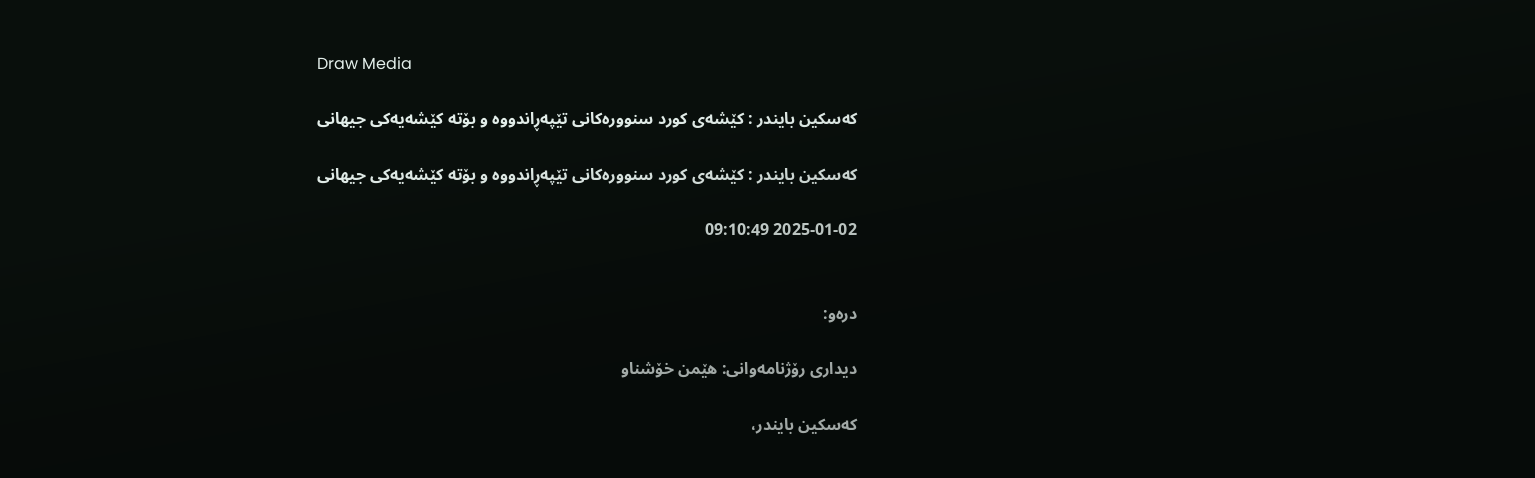Draw Media

كه‌سكین بایندر : كێشه‌ی كورد سنووره‌كانی تێپه‌ڕاندووه‌ و بۆته‌ كێشه‌یه‌كی جیهانی

كه‌سكین بایندر : كێشه‌ی كورد سنووره‌كانی تێپه‌ڕاندووه‌ و بۆته‌ كێشه‌یه‌كی جیهانی

2025-01-02 09:10:49


درەو:

دیداری رۆژنامه‌وانی: هێمن خۆشناو

كه‌سكین بایندر،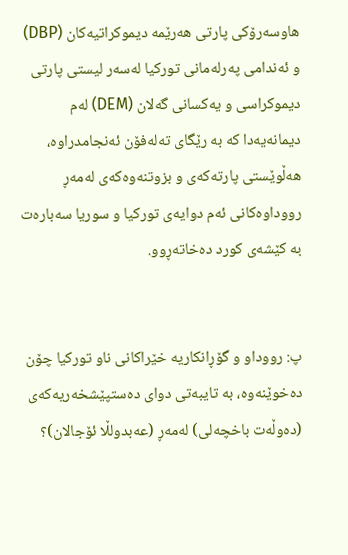هاوسه‌رۆكی پارتی هه‌رێمه‌ دیموكراتیه‌كان (DBP) و ئه‌ندامی په‌رله‌مانی توركیا له‌سه‌ر لیستی پارتی دیموكراسی و یه‌كسانی گه‌لان (DEM) له‌م دیمانه‌یه‌دا كه‌ به‌ رێگای ته‌له‌فۆن ئه‌نجامدراوه‌، هه‌ڵوێستی پارته‌كه‌ی و بزوتنه‌وه‌كه‌ی له‌مه‌ڕ رووداوه‌كانی ئه‌م دوایه‌ی توركیا و سوریا سه‌باره‌ت به‌ كێشه‌ی كورد ده‌خاته‌ڕوو.


پ: رووداو و گۆڕانكاریه‌ خێراكانی ناو توركیا چۆن ده‌خوێنه‌وه‌، به‌ تایبه‌تی دوای ده‌ستپێشخه‌ریه‌كه‌ی (ده‌وڵه‌ت باخچه‌لی) له‌مه‌ڕ (عه‌بدولڵا ئۆجالان)؟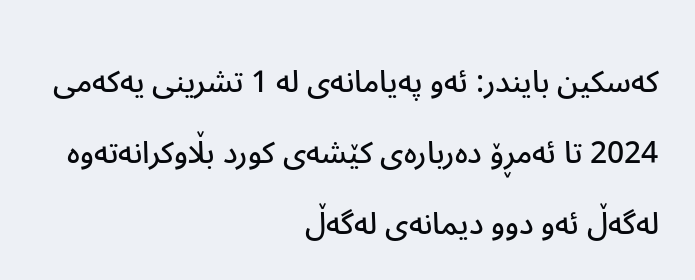كه‌سكین بایندر: ئه‌و په‌یامانه‌ی له‌ 1 تشرینی یه‌كه‌می 2024 تا ئه‌مڕۆ ده‌رباره‌ی كێشه‌ی كورد بڵاوكرانه‌ته‌‌وه‌ له‌گه‌ڵ ئه‌و دوو دیمانه‌ی له‌گه‌ڵ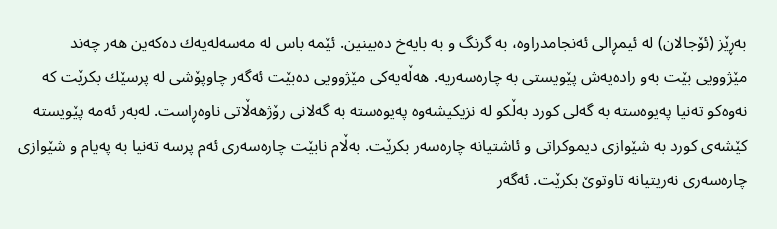به‌ڕێز (ئۆجالان) له‌ ئیمڕالی ئه‌نجامدراوه‌، به‌ گرنگ و به‌ بایه‌خ ده‌بینین. ئێمه‌ باس له‌ مه‌سه‌له‌یه‌ك ده‌كه‌ین هه‌ر چه‌ند مێژوویی بێت به‌و راده‌یه‌ش پێویستی به‌ چاره‌سه‌ریه‌. هه‌ڵه‌یه‌كی مێژوویی ده‌بێت ئه‌گه‌ر چاوپۆشی له‌ پرسێك بكرێت كه‌ نه‌وه‌كو ته‌نیا په‌یوه‌سته‌ به‌ گه‌لی كورد به‌ڵكو له‌ نزیكیشه‌وه‌ په‌یوه‌سته‌ به‌ گه‌لانی رۆژهه‌ڵاتی ناوه‌ڕاست. له‌به‌ر ئه‌مه‌ پێویسته‌ كێشه‌ی كورد به‌ شێوازی دیموكراتی و ئاشتیانه‌ چاره‌سه‌ر بكرێت. به‌ڵام نابێت چاره‌سه‌ری ئه‌م پرسه‌ ته‌نیا به‌ په‌یام و شێوازی چاره‌سه‌ری نه‌ریتیانه‌ تاوتوێ بكرێت. ئه‌گه‌ر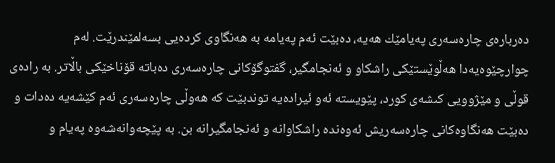ده‌رباره‌ی چاره‌سه‌ری په‌یامێك هه‌یه‌، ده‌بێت ئه‌م په‌یامه‌ به‌ هه‌نگاوی كرده‌یی بسه‌لمێندرێت. له‌م چوارچێوه‌یه‌دا هه‌ڵوێستێكی راشكاو و ئه‌نجامگیر، گفتوگۆكانی چاره‌سه‌ری ده‌باته‌ قۆناخێكی باڵاتر. به‌ راده‌ی قوڵی و مێژوویی كىشه‌ی كورد، پێویسته‌ ئه‌و ئیراده‌یه‌ توندبێت كه‌ هه‌وڵی چاره‌سه‌ری ئه‌م كێشه‌یه‌ ده‌دات و ده‌بێت هه‌نگاوه‌كانی چاره‌سه‌ریش ئه‌وه‌نده‌ راشكاوانه‌ و ئه‌نجامگیرانه‌ بن. به‌ پێچه‌وانه‌شه‌وه‌ په‌یام و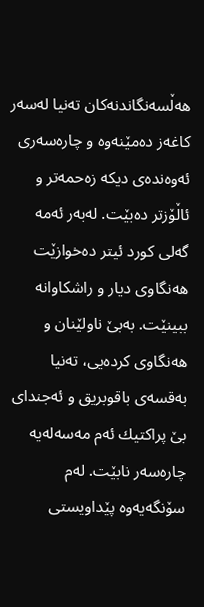هه‌ڵسه‌نگاندنه‌كان ته‌نیا له‌سه‌ر كاغه‌ز ده‌مێنه‌وه‌ و چاره‌سه‌ری ئه‌وه‌نده‌ی دیكه‌ زه‌حمه‌تر و ئاڵۆزتر ده‌بێت. له‌به‌ر ئه‌مه‌ گه‌لی كورد ئیتر ده‌خوازێت هه‌نگاوی دیار و راشكاوانه‌ ببینێت. به‌بێ ناولێنان و هه‌نگاوی كرده‌یی، ته‌نیا به‌قسه‌ی باقوبریق و ئه‌جندای بێ پراكتیك ئه‌م مه‌سه‌له‌یه‌ چاره‌سه‌ر نابێت. له‌م سۆنگه‌یه‌وه‌ پێداویستی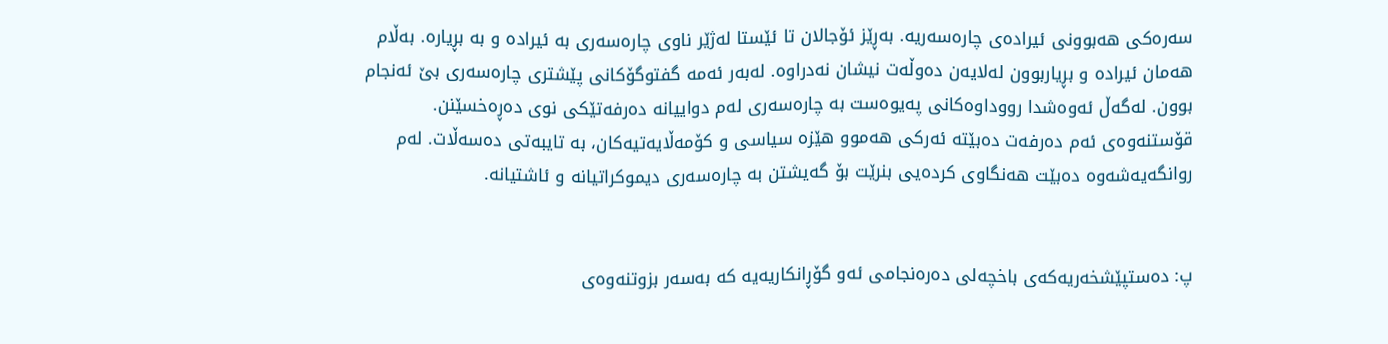سه‌ره‌كی هه‌بوونی ئیراده‌ی چاره‌سه‌ریه‌. به‌ڕێز ئۆجالان تا ئێستا له‌ژێر ناوی چاره‌سه‌ری به‌ ئیراده‌ و به‌ بڕیاره‌. به‌ڵام هه‌مان ئیراده‌ و بڕیاربوون له‌لایه‌ن ده‌وڵه‌ت نیشان نه‌دراوه‌. له‌به‌ر ئه‌مه‌ گفتوگۆكانی پێشتری چاره‌سه‌ری بێ ئه‌نجام بوون. له‌گه‌ڵ ئه‌وه‌شدا رووداوه‌كانی په‌یوه‌ست به‌ چاره‌سه‌ری له‌م دواییانه‌ ده‌رفه‌تێكی نوى ده‌ڕه‌خسێنن. قۆستنه‌وه‌ی ئه‌م ده‌رفه‌ت ده‌بێته‌ ئه‌ركی هه‌موو هێزه‌ سیاسی و كۆمه‌ڵایه‌تیه‌كان، به‌ تایبه‌تی ده‌سه‌ڵات. له‌م روانگه‌یه‌شه‌وه‌ ده‌بێت هه‌نگاوی كرده‌یی بنرێت بۆ گه‌یشتن به‌ چاره‌سه‌ری دیموكراتیانه‌ و ئاشتیانه‌.


پ: ده‌ستپێشخه‌ریه‌كه‌ی باخچه‌لی ده‌ره‌نجامی ئه‌و گۆڕانكاریه‌یه‌ كه‌ به‌سه‌ر بزوتنه‌وه‌ی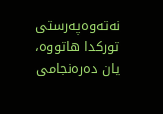نه‌ته‌وه‌په‌رستی توركدا هاتووه‌، یان ده‌ره‌نجامی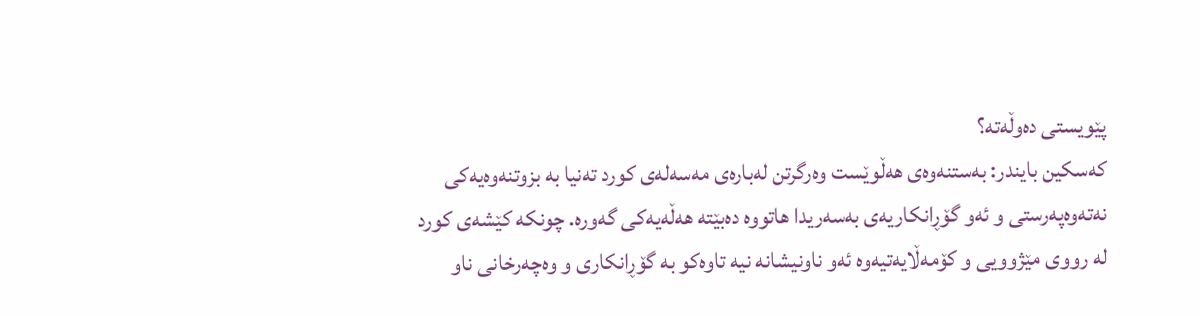پێویستی ده‌وڵه‌ته‌؟
كه‌سكین بایندر: به‌ستنه‌وه‌ی هه‌ڵوێست وه‌رگرتن له‌باره‌ی مه‌سه‌له‌ی كورد ته‌نیا به‌ بزوتنه‌وه‌یه‌كی نه‌ته‌وه‌په‌رستی و ئه‌و گۆڕانكاریه‌ی به‌سه‌ریدا هاتووه‌ ده‌بێته‌ هه‌ڵه‌یه‌كی گه‌وره‌. چونكه‌ كێشه‌ی كورد له‌ رووی مێژوویی و كۆمه‌ڵایه‌تیه‌وه‌ ئه‌و ناونیشانه‌ نیه‌ تاوه‌كو به‌ گۆڕانكاری و وه‌چه‌رخانی ناو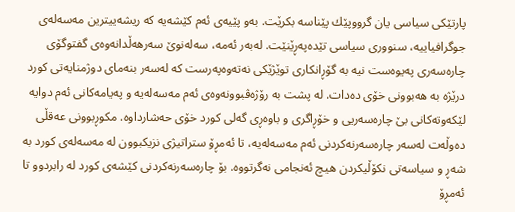پارتێكی سیاسی یان گرووپێك پێناسه‌ بكرێت. به‌و پێیه‌ی ئه‌م كێشه‌یه‌ كه‌ ریشه‌ییترین مه‌سه‌له‌ی جوگرافیاییه‌، سنووری سیاسی تێده‌په‌ڕێنێت. له‌به‌ر ئه‌مه‌، سه‌له‌نوێ سه‌رهه‌ڵدانه‌وه‌ی گفتوگۆی چاره‌سه‌ری په‌یوه‌ست نیه‌ به‌ گۆڕانكاری توێژێكی نه‌ته‌وه‌په‌رست كه‌ له‌سه‌ر بنه‌مای دوژمنایه‌تی كورد درێژه‌ به‌ هه‌بوونی خۆی ده‌دات. له‌ پشت به‌ رۆژه‌ڤبوونه‌وه‌ی ئه‌م مه‌سه‌له‌یه‌ و په‌یامه‌كانی ئه‌م دوایه‌ لێكه‌وته‌كانی بێ چاره‌سه‌ریی و خۆڕاگری و باوه‌ڕی گه‌لی كورد خۆی حه‌شارداوه‌. مكوڕبوونی عه‌قڵی ده‌وڵه‌ت له‌سه‌ر چاره‌سه‌رنه‌كردنی ئه‌م مه‌سه‌له‌یه‌، تا ئه‌مڕۆ ستراتیژی نزیكبوون له‌ مه‌سه‌له‌ی كورد به‌ شه‌ڕ و سیاسه‌تی نكۆڵیكردن هیچ ئه‌نجامی نه‌گرتووه‌. بۆ چاره‌سه‌رنه‌كردنی كێشه‌ی كورد له‌ رابردوو تا ئه‌مڕۆ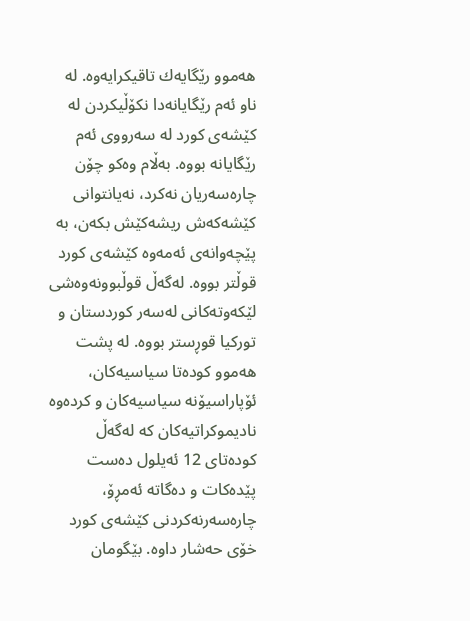هه‌موو رێگایه‌ك تاقیكرایه‌وه‌. له‌ ناو ئه‌م رێگایانه‌دا نكۆڵیكردن له‌ كێشه‌ی كورد له‌ سه‌رووی ئه‌م رێگایانه‌ بووه‌. به‌ڵام وه‌كو چۆن چاره‌سه‌ریان نه‌كرد، نه‌یانتوانی كێشه‌كه‌ش ریشه‌كێش بكه‌ن، به‌ پێچه‌وانه‌ی ئه‌مه‌وه‌ كێشه‌ی كورد قوڵتر بووه‌. له‌گه‌ڵ قوڵبوونه‌وه‌شی لێكه‌وته‌كانی له‌سه‌ر كوردستان و توركیا قوڕستر بووه‌. له‌ پشت هه‌موو كوده‌تا سیاسیه‌كان‌، ئۆپاراسیۆنه‌ سیاسیه‌كان‌ و كرده‌وه‌ نادیموكراتیه‌كان كه‌ له‌گه‌ڵ كوده‌تای 12 ئه‌یلول ده‌ست پێده‌كات و ده‌گاته‌ ئه‌مڕۆ، چاره‌سه‌رنه‌كردنی كێشه‌ی كورد خۆی حه‌شار داوه‌. بێگومان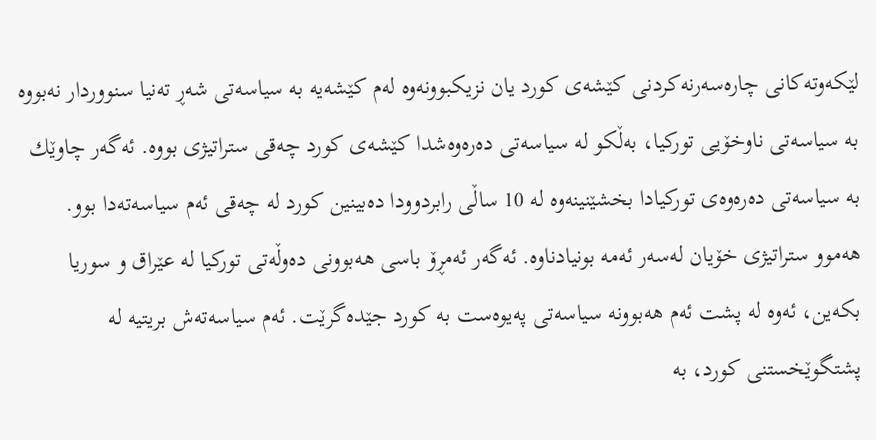لێكه‌وته‌كانی چاره‌سه‌رنه‌كردنی كێشه‌ی كورد یان نزیكبوونه‌وه‌ له‌م كێشه‌یه‌ به‌ سیاسه‌تی شه‌ڕ ته‌نیا سنووردار نه‌بووه‌ به‌ سیاسه‌تی ناوخۆیی توركیا، به‌ڵكو له‌ سیاسه‌تی ده‌ره‌وه‌شدا كێشه‌ی كورد چه‌قی ستراتیژی بووه‌. ئه‌گه‌ر چاوێك به‌ سیاسه‌تی ده‌ره‌وه‌ی توركیادا بخشێنینه‌وه‌ له‌ 10 ساڵی رابردوودا ده‌بینین كورد له‌ چه‌قی ئه‌م سیاسه‌ته‌دا بوو. هه‌موو ستراتیژی خۆیان له‌سه‌ر ئه‌مه‌ بونیادناوه‌. ئه‌گه‌ر ئه‌مڕۆ باسی هه‌بوونی ده‌وڵه‌تی توركیا له‌ عێراق و سوریا بكه‌ین، ئه‌وه‌ له‌ پشت ئه‌م هه‌بوونه‌ سیاسه‌تی په‌یوه‌ست به‌ كورد جێده‌گرێت. ئه‌م سیاسه‌ته‌ش بریتیه‌ له‌ پشتگوێخستنی كورد، به‌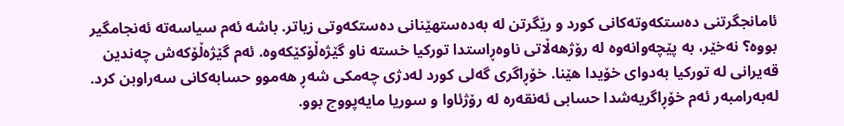ئامانجگرتنی ده‌ستكه‌وته‌كانی كورد و رێگرتن له‌ به‌ده‌ستهێنانی ده‌ستكه‌وتی زیاتر. باشه‌ ئه‌م سیاسه‌ته‌ ئه‌نجامگیر بووه‌؟ نه‌خێر، به‌ پێچه‌وانه‌وه‌ له‌ رۆژهه‌ڵاتی ناوه‌ڕاستدا توركیا خسته‌ ناو گێژه‌ڵۆكێكه‌وه‌. ئه‌م گێژه‌ڵۆكه‌ش چه‌ندین قه‌یرانی له‌ توركیا به‌دوای خۆیدا هێنا. خۆڕاگری گه‌لی كورد له‌دژی چه‌مكی شه‌ڕ هه‌موو حسابه‌كانی سه‌راوبن كرد. له‌به‌رامبه‌ر ئه‌م خۆڕاگریه‌شدا حسابی ئه‌نقه‌ره‌ له‌ رۆژئاوا و سوریا مایه‌پووچ بوو.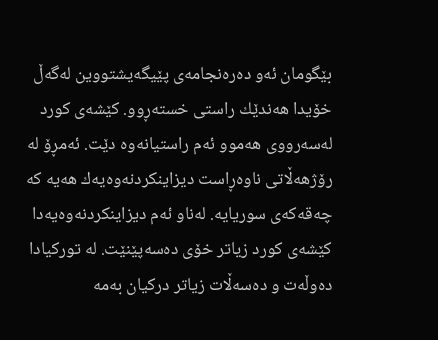بێگومان ئه‌و ده‌ره‌نجامه‌ی پێیگه‌یشتووین له‌گه‌ڵ خۆیدا هه‌ندێك راستی خسته‌ڕوو. كێشه‌ی كورد له‌سه‌رووی هه‌موو ئه‌م راستیانه‌وه‌ دێت. ئه‌مڕۆ له‌ رۆژهه‌ڵاتی ناوه‌ڕاست دیزاینكردنه‌وه‌یه‌ك هه‌یه‌ كه‌ چه‌قه‌كه‌ی سوریایه‌. له‌ناو ئه‌م دیزاینكردنه‌وه‌یه‌دا كێشه‌ی كورد زیاتر خۆی ده‌سه‌پێنێت. له‌ توركیادا ده‌وڵه‌ت و ده‌سه‌ڵات زیاتر دركیان به‌مه‌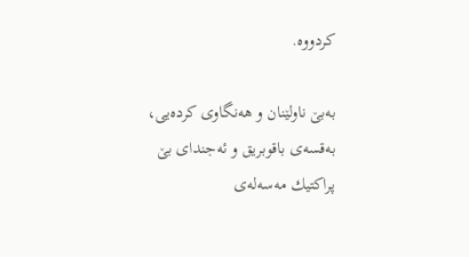كردووه‌.

به‌بێ ناولێنان و هه‌نگاوی كرده‌یی، به‌قسه‌ی باقوبریق و ئه‌جندای بێ پراكتیك مه‌سه‌له‌ی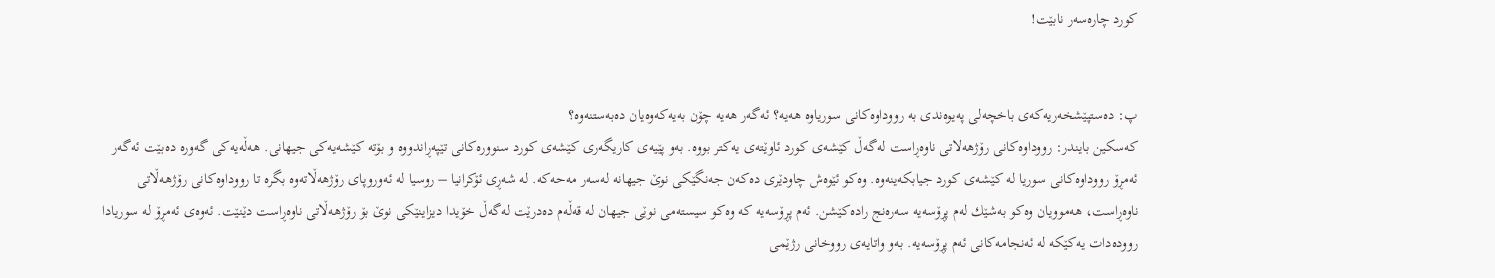كورد‌ چاره‌سه‌ر نابێت!


پ: ده‌ستپێشخه‌ریه‌كه‌ی باخچه‌لی په‌یوه‌ندی به‌ رووداوه‌كانی سوریاوه‌ هه‌یه‌؟ ئه‌گه‌ر هه‌یه‌ چۆن به‌یه‌كه‌وه‌یان ده‌به‌ستنه‌وه‌؟
كه‌سكین بایندر: رووداوه‌كانی رۆژهه‌لاتی ناوه‌ڕاست له‌گه‌ڵ كێشه‌ی كورد ئاوێته‌ی یه‌كتر بووه‌. به‌و پێیه‌ی كاریگه‌ری كێشه‌ی كورد سنووره‌كانی تێپه‌ڕاندووه‌ و بۆته‌ كێشه‌یه‌كی جیهانی. هه‌ڵه‌یه‌كی گه‌وره‌ ده‌بێت ئه‌گه‌ر ئه‌مڕۆ رووداوه‌كانی سوریا له‌ كێشه‌ی كورد جیابكه‌ینه‌وه‌. وه‌كو ئێوه‌ش چاودێری ده‌كه‌ن جه‌نگێكی نوێ جیهانه‌ له‌سه‌ر مه‌حه‌كه‌. له‌ شه‌ڕی ئۆكرانیا – روسیا له‌ ئه‌وروپای رۆژهه‌ڵاته‌وه‌ بگره‌ تا رووداوه‌كانی رۆژهه‌ڵاتی ناوه‌ڕاست، هه‌موویان وه‌كو به‌شێك له‌م پڕۆسه‌یه‌ سه‌ره‌نج راده‌كێشن. ئه‌م پڕۆسه‌یه‌ كه‌ وه‌كو سیسته‌می نوێی جیهان له‌ قه‌ڵه‌م ده‌درێت له‌گه‌ڵ خۆیدا دیزاینێكی نوێ بۆ رۆژهه‌ڵاتی ناوه‌ڕاست دێنێت. ئه‌وه‌ی ئه‌مڕۆ له‌ سوریادا رووده‌دات یه‌كێكه‌ له‌ ئه‌نجامه‌كانی ئه‌م پڕۆسه‌یه‌. به‌و واتایه‌ی رووخانی رژێمی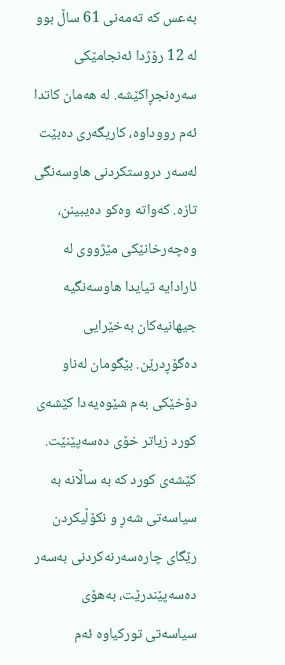به‌عس كه‌ ته‌مه‌نی 61 ساڵ بوو له‌ 12 رۆژدا ئه‌نجامێكی سه‌ره‌نجڕاكێشه‌. له‌ هه‌مان كاتدا ئه‌م رووداوه‌، كاریگه‌ری ده‌بێت له‌سه‌ر دروستكردنی هاوسه‌نگی تازه‌. كه‌واته‌ وه‌كو ده‌یبینن، وه‌چه‌رخانێكی مێژووی له‌ ئارادایه‌ تیایدا هاوسه‌نگیه‌ جیهانیه‌كان به‌خێرایی ده‌گۆڕدرێن. بێگومان له‌ناو دۆخێكی به‌م شێوه‌یه‌دا كێشه‌ی كورد زیاتر خۆی ده‌سه‌پێنێت. كێشه‌ی كورد كه‌ به‌ ساڵانه‌ به‌ سیاسه‌تی شه‌ڕ و نكۆڵیكردن رێگای چاره‌سه‌رنه‌كردنی به‌سه‌ر ده‌سه‌پێندرێت، به‌هۆی سیاسه‌تی توركیاوه‌ ئه‌م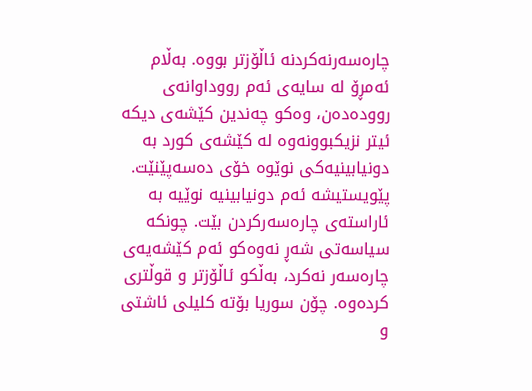چاره‌سه‌رنه‌كردنه‌ ئاڵۆزتر بووه‌. به‌ڵام ئه‌مڕۆ له‌ سایه‌ی ئه‌م رووداوانه‌ی رووده‌ده‌ن، وه‌كو چه‌ندین كێشه‌ی دیكه‌ ئیتر نزیكبوونه‌وه‌ له‌ كێشه‌ی كورد به‌ دونیابینیه‌كی نوێوه‌ خۆی ده‌سه‌پێنێت. پێویستیشه‌ ئه‌م دونیابینیه‌ نوێیه‌ به‌ ئاراسته‌ی چاره‌سه‌ركردن بێت. چونكه‌ سیاسه‌تی شه‌ڕ نه‌وه‌كو ئه‌م كێشه‌یه‌ی چاره‌سه‌ر نه‌كرد، به‌ڵكو ئاڵۆزتر و قوڵتری كرده‌وه‌. چۆن سوریا بۆته‌ كلیلی ئاشتی و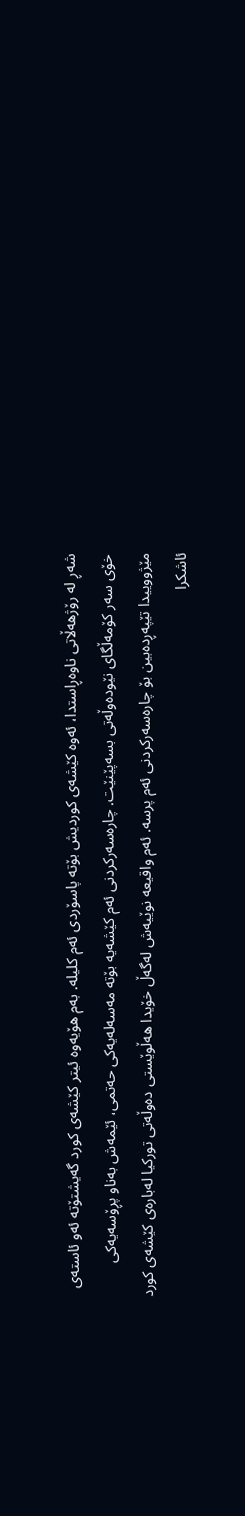شه‌ڕ له‌ رۆژهه‌ڵاتی ناوه‌ڕاستدا، ئه‌وه‌ كێشه‌ی كوردیش بۆته‌ پاسۆردی ئه‌م كلیله‌. به‌م هۆیه‌وه‌ ئیتر كێشه‌ی كورد گه‌یشتۆته‌ ئه‌و ئاسته‌ی خۆی سه‌ر كۆمه‌ڵگای نێوده‌وڵه‌تی بسه‌پێنێت. چاره‌سه‌ركردنی ئه‌م كێشه‌یه‌ بۆته‌ مه‌سه‌له‌یه‌كی حه‌تمی، ئێمه‌ش به‌ناو پڕۆسه‌یه‌كی مێژووییدا تێپه‌ڕده‌بین بۆ چاره‌سه‌ركردنی ئه‌م پرسه‌. ئه‌م واقیعه‌ نوێیه‌ش له‌گه‌ڵ خۆیدا هه‌ڵوێستی ده‌وڵه‌تی توركیا له‌باره‌ی كێشه‌ی كورد ئاشكرا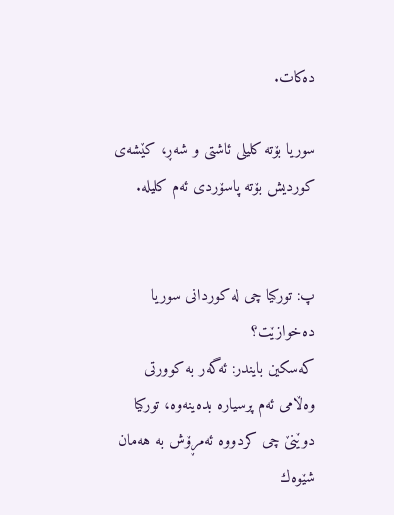ده‌كات.

سوریا بۆته‌ كلیلی ئاشتی و شه‌ڕ،‌ كێشه‌ی كوردیش بۆته‌ پاسۆردی ئه‌م كلیله‌.


پ: توركیا چی له‌ كوردانی سوریا ده‌خوازێت؟
كه‌سكین بایندر: ئه‌گه‌ر به‌ كوورتی وه‌ڵامی ئه‌م پرسیاره‌ بده‌ینه‌وه‌، توركیا دوێنێ چی كردووه‌ ئه‌مڕۆش به‌ هه‌مان شێوه‌ك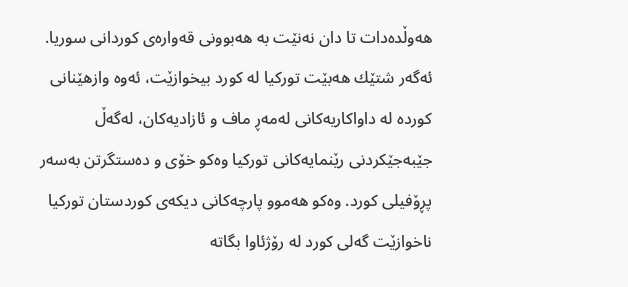هه‌وڵده‌دات تا دان نه‌نێت به‌ هه‌بوونی قه‌واره‌ی كوردانی سوریا. ئه‌گه‌ر شتێك هه‌بێت توركیا له‌ كورد بیخوازێت، ئه‌وه‌ وازهێنانی كورده‌ له‌ داواكاریه‌كانی له‌مه‌ڕ ماف و ئازادیه‌كان، له‌گه‌ڵ جێبه‌جێكردنی رێنمایه‌كانی توركیا وه‌كو خۆی و ده‌ستگرتن به‌سه‌ر پڕۆفیلی كورد. وه‌كو هه‌موو پارچه‌كانی دیكه‌ی كوردستان توركیا ناخوازێت گه‌لی كورد له‌ رۆژئاوا بگاته‌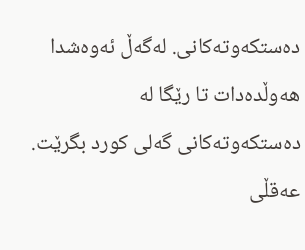ده‌ستكه‌وته‌كانی. له‌گه‌ڵ ئه‌وه‌شدا هه‌وڵده‌دات تا رێگا له‌ ده‌ستكه‌وته‌كانی گه‌لی كورد بگرێت. عه‌قڵی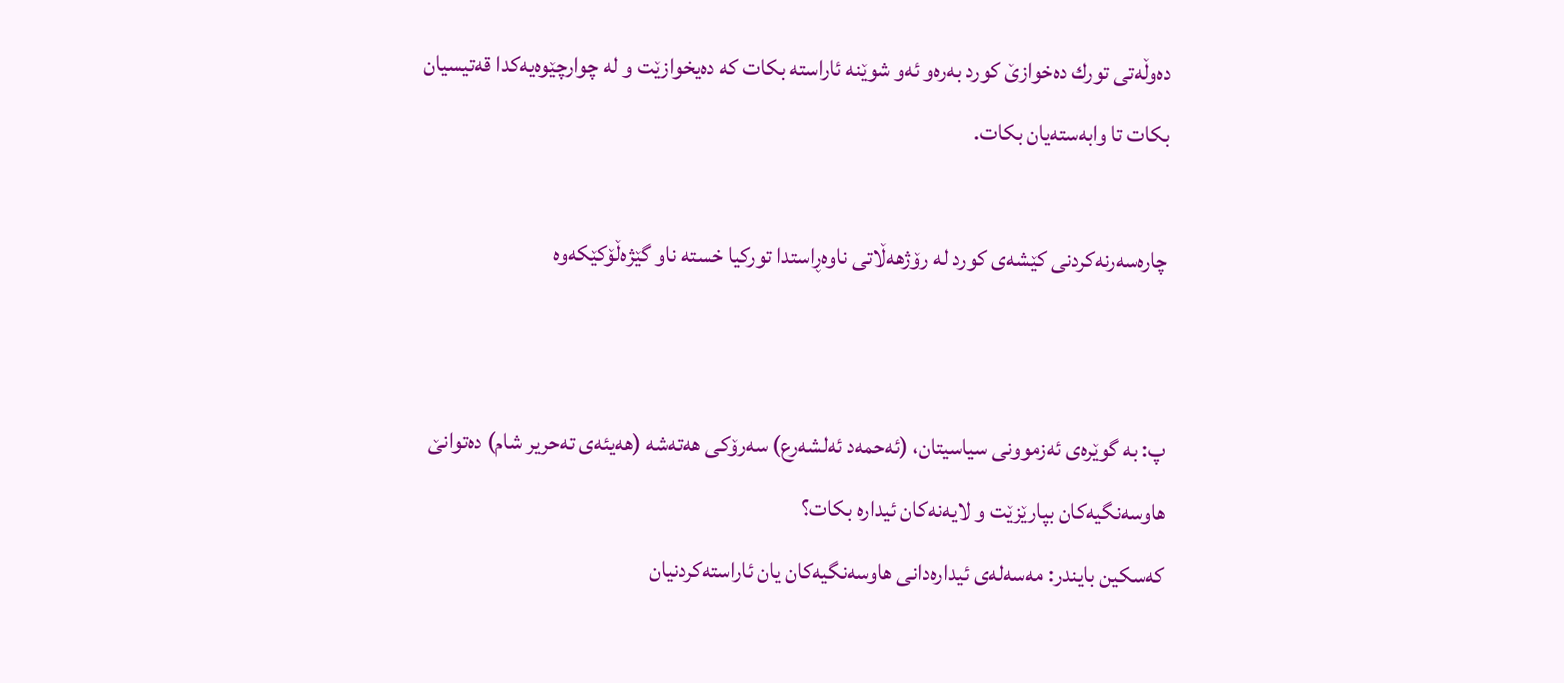ده‌وڵه‌تی تورك ده‌خوازێ كورد به‌ره‌و ئه‌و شوێنه‌ ئاراسته‌ بكات كه‌ ده‌یخوازێت و له‌ چوارچێوه‌یه‌كدا قه‌تیسیان بكات تا وابه‌سته‌یان بكات.

چاره‌سه‌رنه‌كردنی كێشه‌ی كورد له‌ رۆژهه‌ڵاتی ناوه‌ڕاستدا توركیا خسته‌ ناو گێژه‌ڵۆكێكه‌وه‌


پ: به‌ گوێره‌ی ئه‌زموونی سیاسیتان، (ئه‌حمه‌د ئه‌لشه‌رع) سه‌رۆكی هه‌ته‌شه‌ (هه‌یئه‌ی ته‌حریر شام) ده‌توانێ هاوسه‌نگیه‌كان بپارێزێت و لایه‌نه‌كان ئیداره‌ بكات؟
كه‌سكین بایندر: مه‌سه‌له‌ی ئیداره‌دانی هاوسه‌نگیه‌كان یان ئاراسته‌كردنیان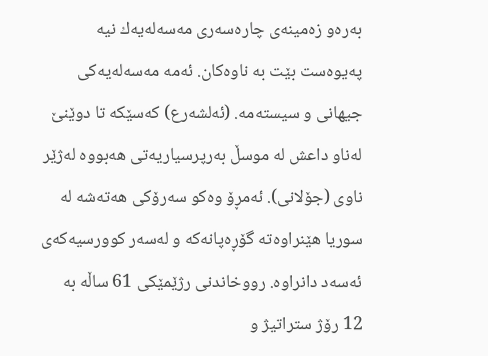به‌ره‌و زه‌مینه‌ی چاره‌سه‌ری مه‌سه‌له‌یه‌ك نیه‌ په‌یوه‌ست بێت به‌ ناوه‌كان. ئه‌مه‌ مه‌سه‌له‌یه‌كی جیهانی و سیسته‌مه‌. (ئه‌لشه‌رع) كه‌سێكه‌ تا دوێنێ له‌ناو داعش له‌ موسڵ به‌رپرسیاریه‌تی هه‌بووه‌ له‌ژێر ناوی (جۆلانی). ئه‌مڕۆ وه‌كو سه‌رۆكی هه‌ته‌شه‌ له‌ سوریا هێنراوه‌ته‌ گۆڕه‌پانه‌كه‌ و له‌سه‌ر كوورسیه‌كه‌ی ئه‌سه‌د دانراوه‌. رووخاندنی رژێمێكی 61 ساڵه‌ به‌ 12 رۆژ ستراتیژ و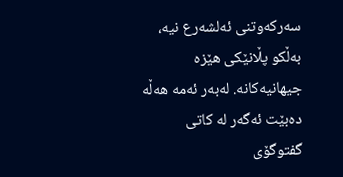سه‌ركه‌وتنی ئه‌لشه‌رع نیه‌، به‌ڵكو پڵانێكی هێزه‌ جیهانیه‌كانه‌. له‌به‌ر ئه‌مه‌ هه‌ڵه‌ ده‌بێت ئه‌گه‌ر له‌ كاتی گفتوگۆی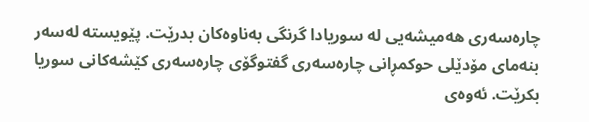چاره‌سه‌ری هه‌میشه‌یی له‌ سوریادا گرنگی به‌ناوه‌كان بدرێت. پێویسته‌ له‌سه‌ر بنه‌مای مۆدێلی حوكمڕانی چاره‌سه‌ری گفتوگۆی چاره‌سه‌ری كێشه‌كانی سوریا بكرێت. ئه‌وه‌ی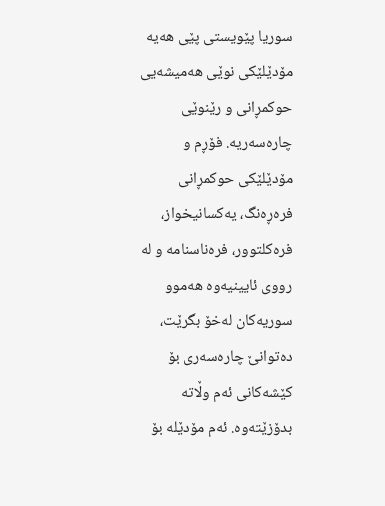سوریا پێویستی پێی هه‌یه‌ مۆدێلێكی نوێی هه‌میشه‌یی حوكمڕانی و رێنوێی چاره‌سه‌ریه‌. فۆڕم و مۆدێلێكی حوكمڕانی‌ فره‌ڕه‌نگ، یه‌كسانیخواز، فره‌كلتوور، فره‌ناسنامه‌ و له‌ رووی ئایینیه‌وه‌ هه‌موو سوریه‌كان له‌خۆ بگرێت، ده‌توانێ چاره‌سه‌ری بۆ كێشه‌كانی ئه‌م وڵاته‌ بدۆزێته‌وه‌. ئه‌م مۆدێله‌ بۆ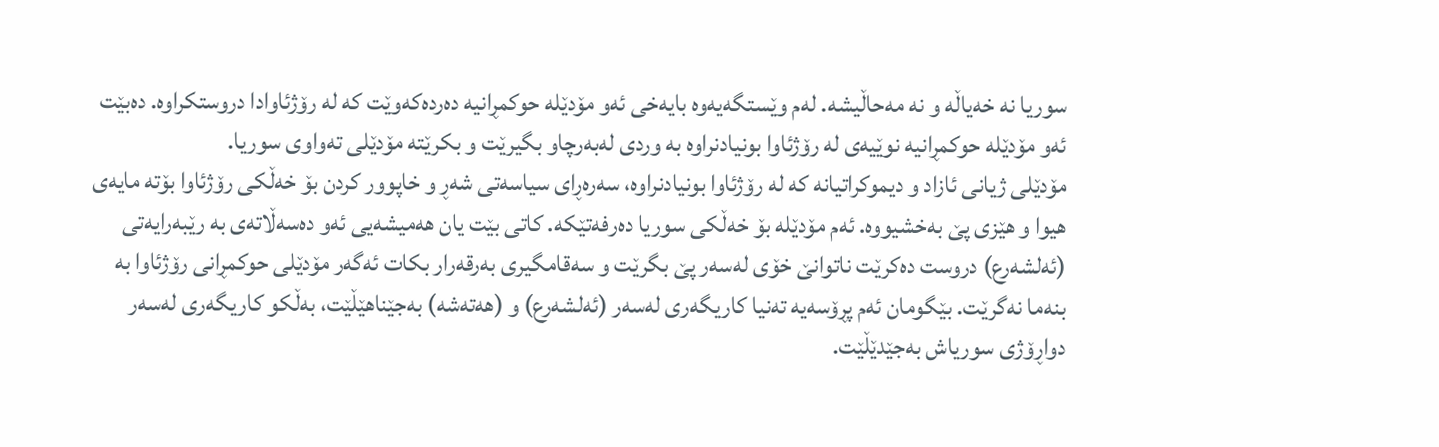سوریا نه‌ خه‌یاڵه‌ و نه‌ مه‌حاڵیشه‌. له‌م وێستگه‌یه‌وه‌ بایه‌خی ئه‌و مۆدێله‌ حوكمڕانیه‌ ده‌رده‌كه‌وێت كه‌ له‌ رۆژئاوادا دروستكراوه‌. ده‌بێت ئه‌و مۆدێله‌ حوكمڕانیه‌ نوێیه‌ی له‌ رۆژئاوا بونیادنراوه‌ به‌ وردی له‌به‌رچاو بگیرێت و بكرێته‌ مۆدێلی ته‌واوی سوریا.
مۆدێلی ژیانی ئازاد و دیموكراتیانه‌ كه‌ له‌ رۆژئاوا بونیادنراوه‌، سه‌ره‌ڕای سیاسه‌تی شه‌ڕ و خاپوور كردن بۆ خه‌ڵكی رۆژئاوا بۆته‌ مایه‌ی هیوا و هێزی پێ به‌خشیووه‌. ئه‌م مۆدێله‌ بۆ خه‌ڵكی سوریا ده‌رفه‌تێكه‌. كاتی بێت یان هه‌میشه‌یی ئه‌و ده‌سه‌ڵاته‌ی به‌ رێبه‌رایه‌تی (ئه‌لشه‌رع) دروست ده‌كرێت ناتوانێ خۆی له‌سه‌ر پێ بگرێت و سه‌قامگیری به‌رقه‌رار بكات ئه‌گه‌ر مۆدێلی حوكمڕانی رۆژئاوا به‌ بنه‌ما نه‌گرێت. بێگومان ئه‌م پڕۆسه‌یه‌ ته‌نیا كاریگه‌ری له‌سه‌ر (ئه‌لشه‌رع) و (هه‌ته‌شه‌) به‌جێناهێڵێت، به‌ڵكو كاریگه‌ری له‌سه‌ر دواڕۆژی سوریاش به‌جێدێڵێت.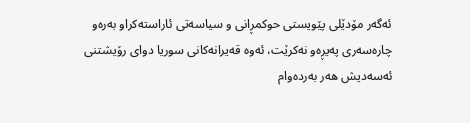ئه‌گه‌ر مۆدێلی پێویستی حوكمڕانی و سیاسه‌تی ئاراسته‌كراو به‌ره‌و چاره‌سه‌ری په‌یڕه‌و نه‌كرێت، ئه‌وه‌ قه‌یرانه‌كانی سوریا دوای رۆیشتنی ئه‌سه‌دیش هه‌ر به‌رده‌وام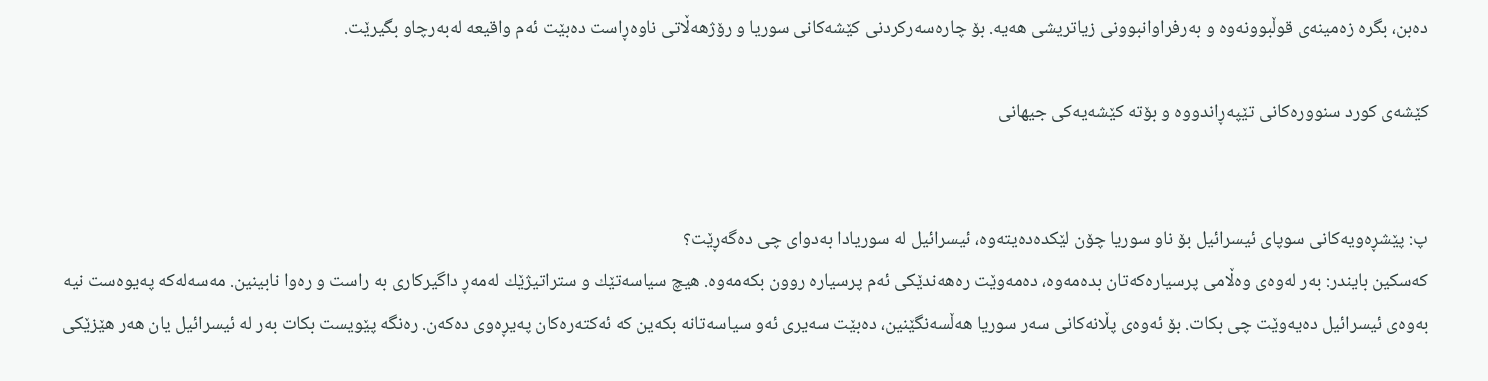ده‌بن، بگره‌ زه‌مینه‌ی قوڵبوونه‌وه‌ و به‌رفراوانبوونی زیاتریشی هه‌یه‌. بۆ چاره‌سه‌ركردنی كێشه‌كانی سوریا و رۆژهه‌ڵاتی ناوه‌ڕاست ده‌بێت ئه‌م واقیعه‌ له‌به‌رچاو بگیرێت.

كێشه‌ی كورد سنووره‌كانی تێپه‌ڕاندووه‌ و بۆته‌ كێشه‌یه‌كی جیهانی


پ: پێشڕه‌ویه‌كانی سوپای ئیسرائیل بۆ ناو سوریا چۆن لێكده‌ده‌یته‌وه‌، ئیسرائیل له‌ سوریادا به‌دوای چی ده‌گه‌ڕێت؟
كه‌سكین بایندر: به‌ر له‌وه‌ی وه‌ڵامی پرسیاره‌كه‌تان بده‌مه‌وه‌، ده‌مه‌وێت ره‌هه‌ندێكی ئه‌م پرسیاره‌ روون بكه‌مه‌وه‌. هیچ سیاسه‌تێك و ستراتیژێك له‌مه‌ڕ داگیركاری به‌ راست و ره‌وا نابینین. مه‌سه‌له‌كه‌ په‌یوه‌ست نیه‌ به‌وه‌ی ئیسرائیل ده‌یه‌وێت چی بكات. بۆ ئه‌وه‌ی پڵانه‌كانی سه‌ر سوریا هه‌ڵسه‌نگێنین، ده‌بێت سه‌یری ئه‌و سیاسه‌تانه‌ بكه‌ین كه‌ ئه‌كته‌ره‌كان په‌یڕه‌وی ده‌كه‌ن. ره‌نگه‌ پێویست بكات به‌ر له‌ ئیسرائیل یان هه‌ر هێزێكی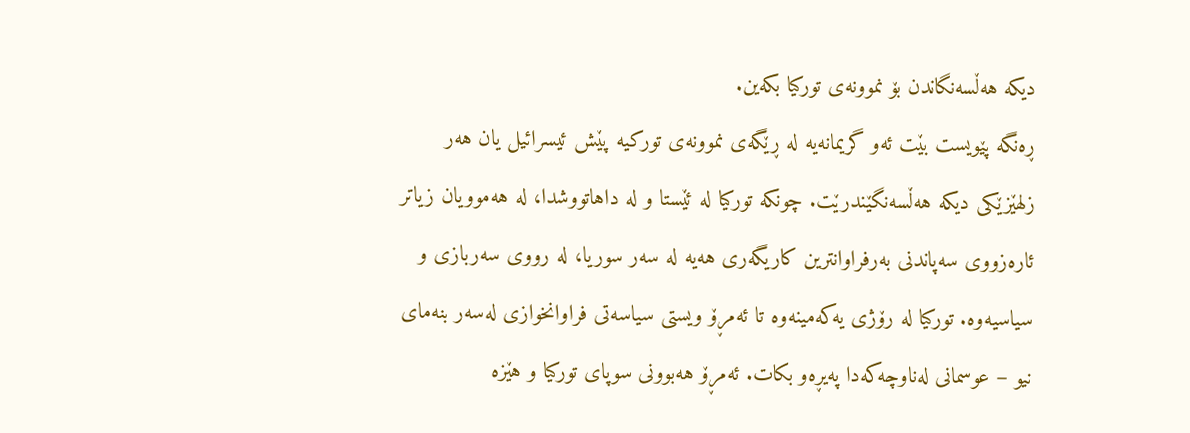دیكه‌ هه‌ڵسه‌نگاندن بۆ نموونه‌ی توركیا بكه‌ین.
ڕەنگە پێویست بێت ئەو گریمانەیە لە ڕێگەی نموونەی تورکیە پێش ئیسرائیل یان هەر زلهێزێکی دیکە هەڵسەنگێندرێت. چونكه‌ توركیا له‌ ئێستا و له‌ داهاتووشدا، له‌ هه‌موویان زیاتر ئاره‌زووی سه‌پاندنی به‌رفراوانترین كاریگه‌ری هه‌یه‌ له‌ سه‌ر سوریا، له‌ رووی سه‌ربازی و سیاسیه‌وه‌. توركیا له‌ رۆژی یه‌كه‌مینه‌وه‌ تا ئه‌مڕۆ ویستی سیاسه‌تی فراوانخوازی له‌سه‌ر بنه‌مای نیو – عوسمانی له‌ناوچه‌كه‌دا په‌یڕه‌و بكات. ئه‌مڕۆ هه‌بوونی سوپای توركیا و هێزه‌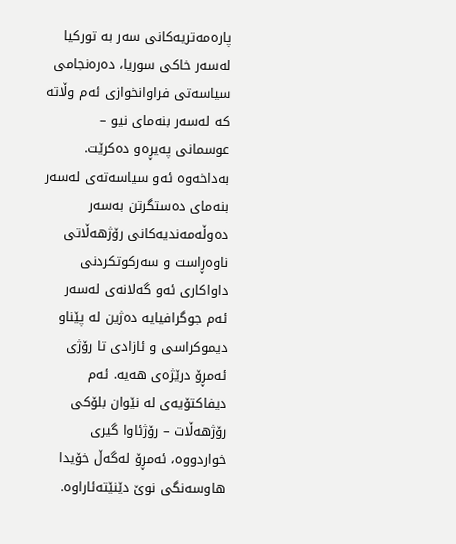پاره‌مه‌تریه‌كانی سه‌ر به‌ توركیا له‌سه‌ر خاكی سوریا، ده‌ره‌نجامی سیاسه‌تی فراوانخوازی ئه‌م وڵاته‌ كه‌ له‌سه‌ر بنه‌مای نیو – عوسمانی په‌یڕه‌و ده‌كرێت. به‌داخه‌وه‌ ئه‌و سیاسه‌ته‌ی له‌سه‌ر بنه‌مای ده‌ستگرتن به‌سه‌ر ده‌وڵه‌مه‌ندیه‌كانی رۆژهه‌ڵاتی ناوه‌ڕاست و سه‌ركوتكردنی داواكاری ئه‌و گه‌لانه‌ی له‌سه‌ر ئه‌م جوگرافیایه‌ ده‌ژین له‌ پێناو دیموكراسی و ئازادی تا رۆژی ئه‌مڕۆ درێژه‌ی هه‌یه‌. ئه‌م دیفاكتۆیه‌ی له‌ نێوان بلۆكی رۆژهه‌ڵات – رۆژئاوا گیری خواردووه‌، ئه‌مڕۆ له‌گه‌ڵ خۆیدا هاوسه‌نگی نوێ دێنێته‌ئاراوه‌.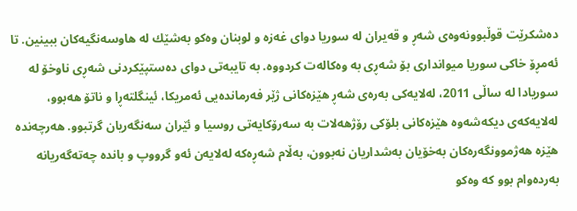ده‌شكرێت قوڵبوونه‌وه‌ی شه‌ڕ و قه‌یران له‌ سوریا دوای غه‌زه‌ و لوبنان وه‌كو به‌شێك له‌ هاوسه‌نگیه‌كان ببینین. تا ئه‌مڕۆ خاكی سوریا میوانداری بۆ شه‌ڕی به‌ وه‌كاله‌ت كردووه‌. به‌ تایبه‌تی دوای ده‌ستپێكردنی شه‌ڕی ناوخۆ له‌ سوریادا له‌ ساڵی 2011، له‌لایه‌كی به‌ره‌ی شه‌ڕ هێزه‌كانی ژێر فه‌رمانده‌یی ئه‌مریكا، ئینگلته‌ڕا و ناتۆ هه‌بوو، له‌لایه‌كه‌ی دیكه‌شه‌وه‌ هێزه‌كانی بلۆكی رۆژهه‌لات به‌ سه‌رۆكایه‌تی روسیا و ئێران سه‌نگه‌ریان گرتبوو. هه‌رچه‌نده‌ هێزه‌ هه‌ژموونگه‌ره‌كان به‌خۆیان به‌شداریان نه‌بوون، به‌ڵام شه‌ڕه‌كه‌ له‌لایه‌ن ئه‌و گرووپ و بانده‌ چه‌ته‌گه‌ر‌یانه‌ به‌رده‌وام بوو كه‌ وه‌كو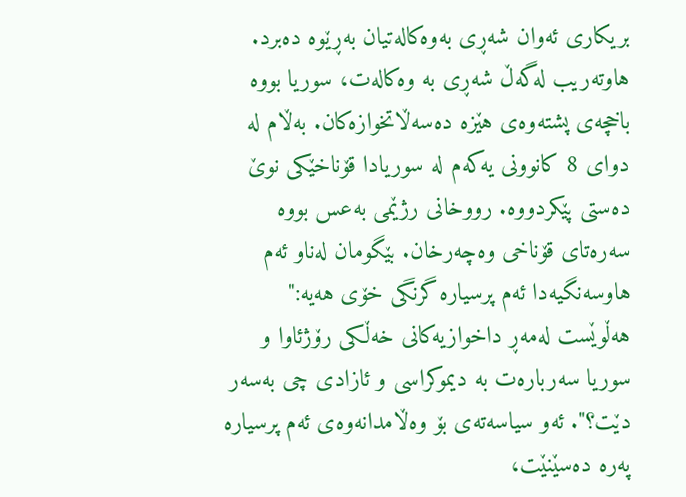بریكاری ئه‌وان شه‌ڕی به‌وه‌كاله‌تیان به‌ڕێوه‌ ده‌برد. هاوته‌ریب له‌گه‌ڵ شه‌ڕی به‌ وه‌كاله‌ت، سوریا بووه‌ باخچه‌ی پشته‌وه‌ی هێزه‌ ده‌سه‌ڵاتخوازه‌كان. به‌ڵام له دوای‌ 8 كانوونی یه‌كه‌م له‌ سوریادا قۆناخێكی نوێ ده‌ستی پێكردووه‌. رووخانی رژێمی به‌عس بووه‌ سه‌ره‌تای قۆناخی وه‌چه‌رخان. بێگومان له‌ناو ئه‌م هاوسه‌نگیه‌دا ئه‌م پرسیاره‌ گرنگی خۆی هه‌یه‌:" هه‌ڵوێست له‌مه‌ڕ داخوازیه‌كانی خه‌ڵكی رۆژئاوا و سوریا سه‌رباره‌ت به‌ دیموكراسی و ئازادی چی به‌سه‌ر دێت؟". ئه‌و سیاسه‌ته‌ی بۆ وه‌ڵامدانه‌وه‌ی ئه‌م پرسیاره‌ په‌ره‌ ده‌سێنێت،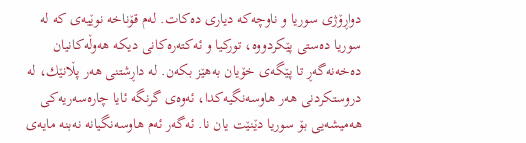دواڕۆژی سوریا و ناوچه‌كه‌ دیاری ده‌كات. له‌م قۆناخه‌ نوێیه‌ی كه‌ له‌ سوریا ده‌ستی پێكردووه‌، توركیا و ئه‌كته‌ره‌كانی دیكه‌ هه‌وڵه‌كانیان ده‌خه‌نه‌گه‌ڕ تا پێگه‌ی خۆیان به‌هێز بكه‌ن. له‌ داڕشتنی هه‌ر پڵانێك، له‌ دروستكردنی هه‌ر هاوسه‌نگیه‌كدا، ئه‌وه‌ی گرنگه‌ ئایا چاره‌سه‌ریه‌كی هه‌میشه‌یی بۆ سوریا دێنێت یان نا. ئه‌گه‌ر ئه‌م هاوسه‌نگیانه‌ نه‌بنه‌ مایه‌ی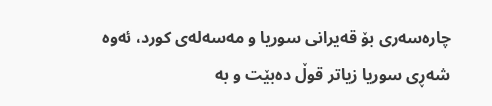چاره‌سه‌ری بۆ قه‌یرانی سوریا و مه‌سه‌له‌ی كورد، ئه‌وه‌ شه‌ڕی سوریا زیاتر قوڵ ده‌بێت و به‌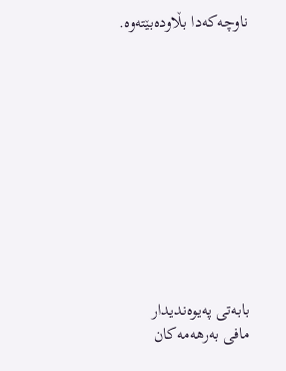ناوچه‌كه‌دا بڵاوده‌بێته‌وه‌.











بابه‌تی په‌یوه‌ندیدار
مافی به‌رهه‌مه‌كان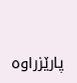پارێزراوه‌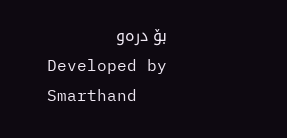بۆ دره‌و
Developed by Smarthand